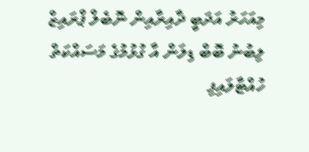މިއަހަރު އަދަބީ ދާއިރާއިން ނޮބެލް ޕްރައިޒް ލިބުނު ބޮބް ޑިލަން އާ ގުޅުމުގެ މަސައްކަތް ހުއްޓާލައިފި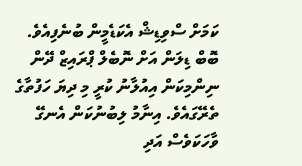ކަމަށް ސްވިޑިޝް އެކަޑެމީން ބުނެފިއެވެ.
ބޮބް ޑިލަން އަށް ނޮބެލް ޕްރައިޒް ދޭން ނިންމިކަން އިއުލާނު ކުރީ މި ދިޔަ ހަފުތާގެ ތެރޭގައެވެ. އިނާމު ލިބުނުކަން އެނގޭ ވާހަކަވެސް އަދި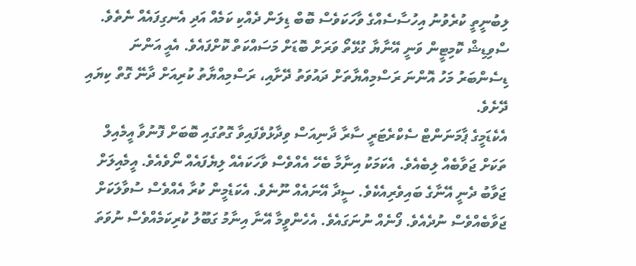ލިބުނީތީ ކުރެވުނު އިހުސާސެއްގެ ވާހަކަވެސް ބޮބް ޑިލަން ދެއްކި ކަމެއް އަދި އެނގިފައެއް ނެތެވެ. ސްވިޑިޝް ކޮމިޓީން ވަނީ އޭނާޔާ ގުޅޭތޯ ވަރަށް ބޮޑަށް މަސައްކަތް ކޮށްފައެވެ. އެއީ އަންނަ ޑިސެންބަރު މަހު އޮންނަ ރަސްމިއްޔާތަށް ދައުވަތު ދޭށާއި، ރަސްމިއްޔާތު ކުރިއަށް ދާނޭ ގޮތް ކިޔައި ދޭށެވެ.
އެކެޑަމީގެ ޕާމަނަންޓް ސެކްރެޓަރީ ސާރާ ދާނިއަސް ވިދާޅުވެފައިވާ ގޮތުގައި ބޮބަށް ފޮނުވާ އީމެއިލް ތަކަށް ޖަވާބެއް ލިބެއެވެ. އެކަމަކު އިނާމާ ބެހޭ އެއްވެސް ވާހަކައެއް ލިޔެފައެއް ނޯވެއެވެ. އީމެއިލަށް ޖަވާބު ދެނީ އޭނާގެ ބައިވެރިއެކެވެ. ސީދާ އޭނައެއް ނޫނެވެ. އެކަޑެމީން ކުރާ އެއްވެސް ސުވާލަކަށް ޖަވާބެއްވެސް ނުދެއެވެ. ފޯނެއް ނުނަގައެވެ. އެހެންވީމާ އޭނާ އިނާމު ގަބޫލު ކުރިކަމެއްވެސް ނުވަތަ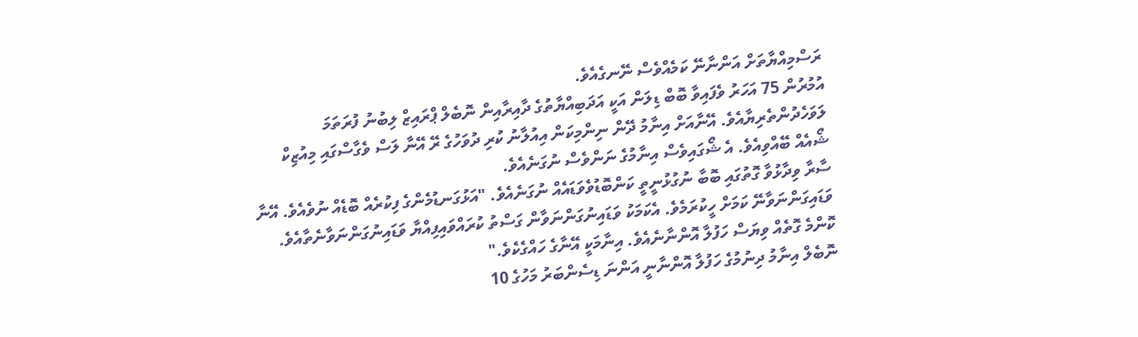ރަސްމިއްޔާތަށް އަންނާނޭ ކަމެއްވެސް ނޭނގެއެވެ.
އުމުރުން 75 އަހަރު ވެފައިވާ ބޮބް ޑިލަން އަކީ އަދަބިއްޔާތުގެ ދާއިރާއިން ނޮބެލް ޕްރައިޒް ލިބުނު ފުރަތަމަ ލަވަހެދުންތެރިޔާއެވެ. އޭނާއަށް އިނާމު ދޭން ނިންމިކަން އިއުލާނު ކުރި ދުވަހުގެ ރޭ އޭނާ ލަސް ވެގާސްގައި މިއުޒިކް ޝޯއެއް ބޭއްވިއެވެ. އެ ޝޯގައިވެސް އިނާމުގެ ނަންވެސް ނުގަނެއެވެ.
ސާރާ ވިދާޅުވާ ގޮތުގައި ބޮބާ ނުގުޅުނީތީ ކަންބޮޑުވެވަޑައެއް ނުގަނެއެވެ. "އަޅުގަނޑުމެންގެ ފިކުރެއް ބޮޑެއް ނުވެއެވެ. އޭނާ ވަޑައިގަންނަވާނޭ ކަމަށް ހީކުރަމެވެ. އެކަމަކު ވަޑައިނުގަންނަވާން ގަސްތު ކުރައްވައިފިއްޔާ ވަޑައިނުގަންނަވާނެތާއެވެ. ކޮންމެ ގޮތެއް ވިޔަސް ހަފުލާ އޮންނާނެއެވެ. އިނާމަކީ އޭނާގެ ހައްގެކެވެ."
ނޮބެލް އިނާމު ދިނުމުގެ ހަފުލާ އޮންނާނީ އަންނަ ޑިސެންބަރު މަހުގެ 10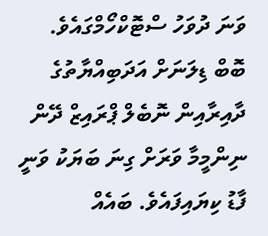ވަނަ ދުވަހު ސްޓޮކްހޯމްގައެވެ.
ބޮބް ޑިލަނަށް އަދަބިއްޔާތުގެ ދާއިރާއިން ނޮބެލް ޕްރައިޒް ދޭން ނިންމީމާ ވަރަށް ގިނަ ބަޔަކު ވަނީ ފާޑު ކިޔައިފައެވެ. ބައެއް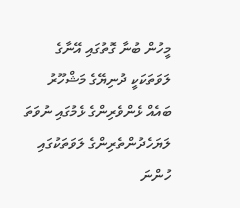މީހުން ބުނާ ގޮތުގައި އޭނާގެ ލަވަތަކަކީ ދުނިޔޭގެ މަޝްހޫރު ބައެއް ޅެންވެރިންގެ ޅެމުގައި ނުވަތަ ލަޔަހެދުންތެރިންގެ ލަވަތަކުގައި ހުންނަ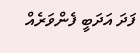ފަދަ އަދަބީ ފެންވަރެއް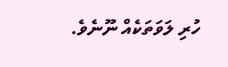ހުރި ލަވަތަކެއް ނޫނެވެ.